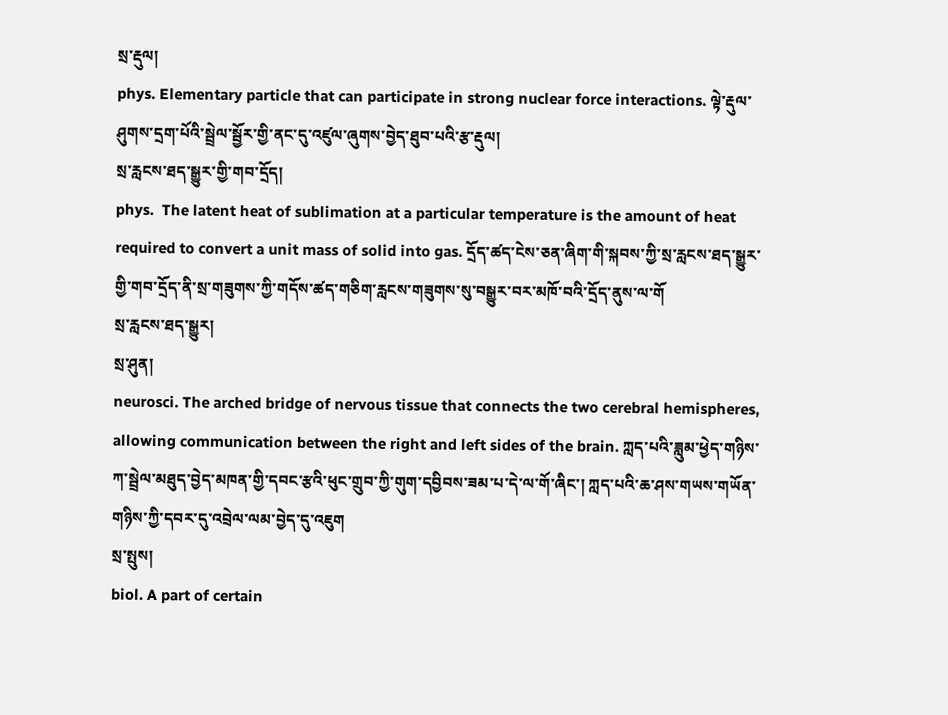སྲ་རྡུལ།
phys. Elementary particle that can participate in strong nuclear force interactions. ལྟེ་རྡུལ་ཤུགས་དྲག་པོའི་སྦྲེལ་སྦྱོར་གྱི་ནང་དུ་འཛུལ་ཞུགས་བྱེད་ཐུབ་པའི་རྩ་རྡུལ།
སྲ་རླངས་ཐད་སྒྱུར་གྱི་གབ་དྲོད།
phys.  The latent heat of sublimation at a particular temperature is the amount of heat required to convert a unit mass of solid into gas. དྲོད་ཚད་ངེས་ཅན་ཞིག་གི་སྐབས་ཀྱི་སྲ་རླངས་ཐད་སྒྱུར་གྱི་གབ་དྲོད་ནི་སྲ་གཟུགས་ཀྱི་གདོས་ཚད་གཅིག་རླངས་གཟུགས་སུ་བསྒྱུར་བར་མཁོ་བའི་དྲོད་ནུས་ལ་གོ
སྲ་རླངས་ཐད་སྒྱུར།
སྲ་ཤུན།
neurosci. The arched bridge of nervous tissue that connects the two cerebral hemispheres, allowing communication between the right and left sides of the brain. ཀླད་པའི་ཟླུམ་ཕྱེད་གཉིས་ཀ་སྦྲེལ་མཐུད་བྱེད་མཁན་གྱི་དབང་རྩའི་ཕུང་གྲུབ་ཀྱི་གུག་དབྱིབས་ཟམ་པ་དེ་ལ་གོ་ཞིང་། ཀླད་པའི་ཆ་ཤས་གཡས་གཡོན་གཉིས་ཀྱི་དབར་དུ་འབྲེལ་ལམ་བྱེད་དུ་འཇུག
སྲ་སྤུས།
biol. A part of certain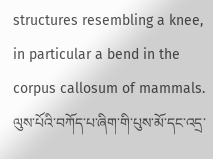structures resembling a knee, in particular a bend in the corpus callosum of mammals. ལུས་པོའི་བཀོད་པ་ཞིག་གི་པུས་མོ་དང་འདྲ་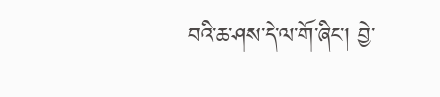བའི་ཆ་ཤས་དེ་ལ་གོ་ཞིང་། བྱེ་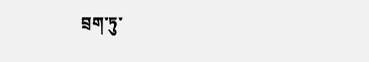བྲག་ཏུ་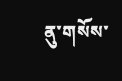ནུ་གསོས་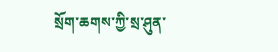སྲོག་ཆགས་ཀྱི་སྲ་ཤུན་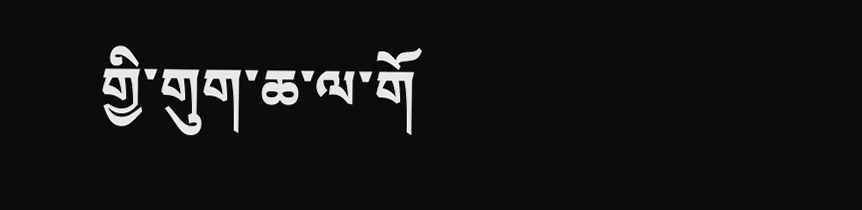གྱི་གུག་ཆ་ལ་གོ